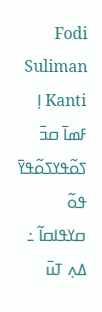Fodi Suliman Kanti ߊ߲ ߓߘߊ߫ ߛߏ߫ ߖߋ߬ߟߌߖߋ߬ߟߌ߫ ߟߋ߬ ߛߌߟߊߛߊ߬ ߸ ߡߍ߲ ߠߎ߫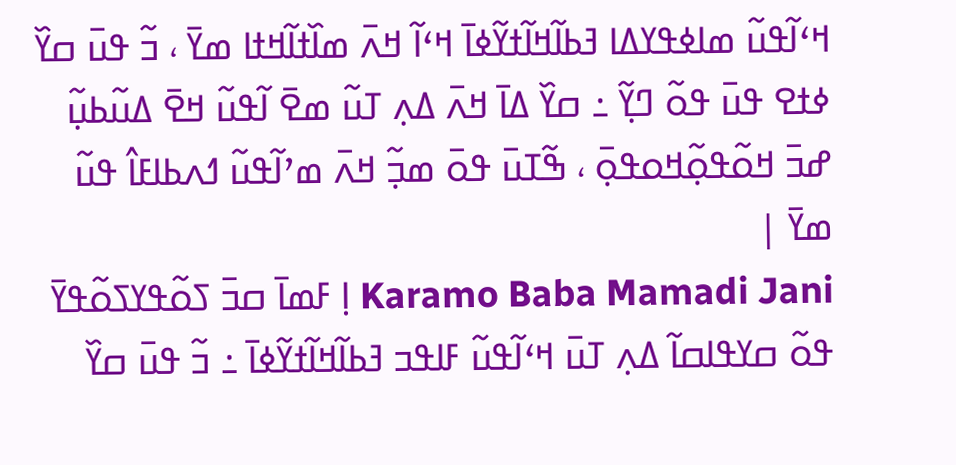ߞߵߊ߬ߟߎ߬ ߘߊߦߟߌߡߊ ߔߕߊ߬ߞߊ߬ߙߌ߬ߦߊ߫ ߞߵߊ߬ ߞߍ߫ ߘߊ߰ߙߊ߬ߞߙߊ ߘߌ߫ ، ߏ߬ ߟߎ߫ ߛߌ߰ ߦߙߐ ߟߎ߫ ߟߋ߬ ߣߌ߲߬ ߸ ߛߌ߰ ߡߊ߫ ߞߍ߫ ߡߍ߲ ߠߎ߬ ߘߐ߫ ߊ߬ߟߎ߬ ߞߐ߫ ߡߎ߬ߕߎ߲߬ ߝߏ߫ ߞߋ߬ߟߋ߲߬ߞߋߟߋ߲߫ ، ߒ߬ߠߎ߫ ߟߋ߫ ߘߏ߲߬ ߞߍ߫ ߘߴߊ߬ߟߎ߬ ߗߍߕߊߓߊ߮ ߟߎ߬ ߘߌ߫ |
Karamo Baba Mamadi Jani ߊ߲ ߓߘߊ߫ ߛߏ߫ ߖߋ߬ߟߌߖߋ߬ߟߌ߫ ߟߋ߬ ߛߌߟߊߛߊ߬ ߡߍ߲ ߠߎ߫ ߞߵߊ߬ߟߎ߬ ߓߊߟߏ ߔߕߊ߬ߞߊ߬ߙߌ߬ߦߊ߫ ߸ ߏ߬ ߟߎ߫ ߛߌ߰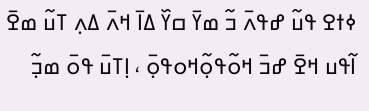ߦߙߐ ߟߎ߬ ߝߟߍ߫ ߏ߬ ߘߌ߫ ߛߌ߰ ߡߊ߫ ߞߍ߫ ߡߍ߲ ߠߎ߬ ߘߐ߫ ߊ߬ߟߎ ߞߐ߫ ߝߏ߫ ߞߋ߬ߟߋ߲߬ߞߋߟߋ߲߫ ، ߊ߲ߠߎ߫ ߟߋ߫ ߘߏ߲߬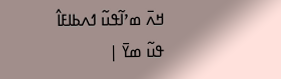ߞߍ߫ ߘߴߊ߬ߟߎ߬ ߗߍߕߊߓߊ߮ ߟߎ߬ ߘߌ߫ |